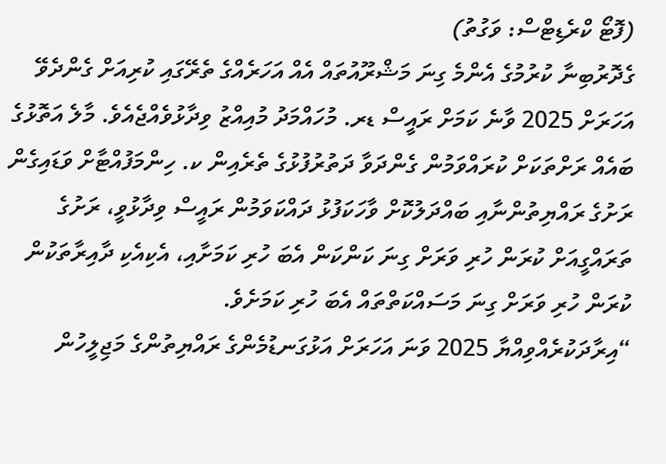(ފޮޓޯ ކްރެޑިޓްސް: ވަގުތު)
ގެދޮރުބިނާ ކުރުމުގެ އެންމެ ގިނަ މަޝްރޫއުތައް އެއް އަހަރެއްގެ ތެރޭގައި ކުރިއަށް ގެންދެވޭ އަހަރަށް 2025 ވާނެ ކަމަށް ރައީސް ޑރ. މުހައްމަދު މުއިއްޒު ވިދާޅުވެއްޖެއެވެ. މާލެ އަތޮޅުގެ ބައެއް ރަށްތަކަށް ކުރައްވަމުން ގެންދަވާ ދަތުރުފުޅުގެ ތެރެއިން ކ. ހިންމަފުއްޓާށް ވަޑައިގެން ރަށުގެ ރައްޔިތުންނާއި ބައްދަލުކޮށް ވާހަކަފުޅު ދައްކަވަމުން ރައީސް ވިދާޅުވީ، ރަށުގެ ތަރައްގީއަށް ކުރަން ހުރި ވަރަށް ގިނަ ކަންކަން އެބަ ހުރި ކަމަށާއި، އެކިއެކި ދާއިރާތަކުން ކުރަން ހުރި ވަރަށް ގިނަ މަސައްކަތްތައް އެބަ ހުރި ކަމަށެވެ.
“އިރާދަކުރެއްވިއްޔާ 2025 ވަނަ އަހަރަށް އަޅުގަނޑުމެންގެ ރައްޔިތުންގެ މަޖިލީހުން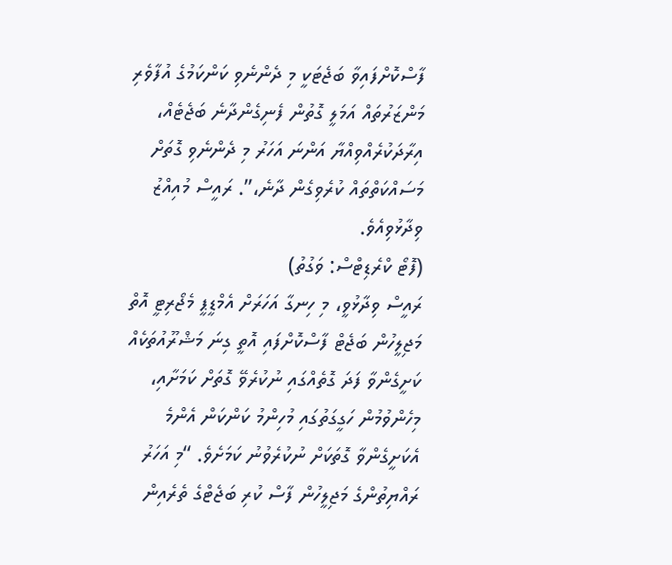ފާސްކޮށްފައިވާ ބަޖެޓަކީ މި ދެންނެވި ކަންކަމުގެ އުފާވެރި މަންޒަރުތައް އަމަލީ ގޮތުން ފެނިގެންދާނެ ބަޖެޓެއް، އިރާދަކުރެއްވިއްޔާ އަންނަ އަހަރު މި ދެންނެވި ގޮތަށް މަސައްކަތްތައް ކުރެވިގެން ދާނެ،”. ރައީސް މުއިއްޒު ވިދާޅުވިއެވެ.
(ފޮޓޯ ކްރެޑިޓްސް: ވަގުތު)
ރައީސް ވިދާޅުވީ، މި ހިނގާ އަހަރަށް އެމްޑީޕީ މެޖޯރިޓީ އޮތް މަޖިލީހުން ބަޖެޓް ފާސްކޮށްފައި އޮތީ ގިނަ މަޝްރޫއުތަކެއް ކަށީގެންވާ ފަދަ ގޮތެއްގައި ނުކުރެވޭ ގޮތަށް ކަމަށާއި، މިހެންވުމުން ހަގީގަތުގައި މުހިންމު ކަންކަން އެންމެ އެކަށީގެންވާ ގޮތަކަށް ނުކުރެވުނު ކަމަށެވެ. “މި އަހަރު ރައްޔިތުންގެ މަޖިލީހުން ފާސް ކުރި ބަޖެޓްގެ ތެރެއިން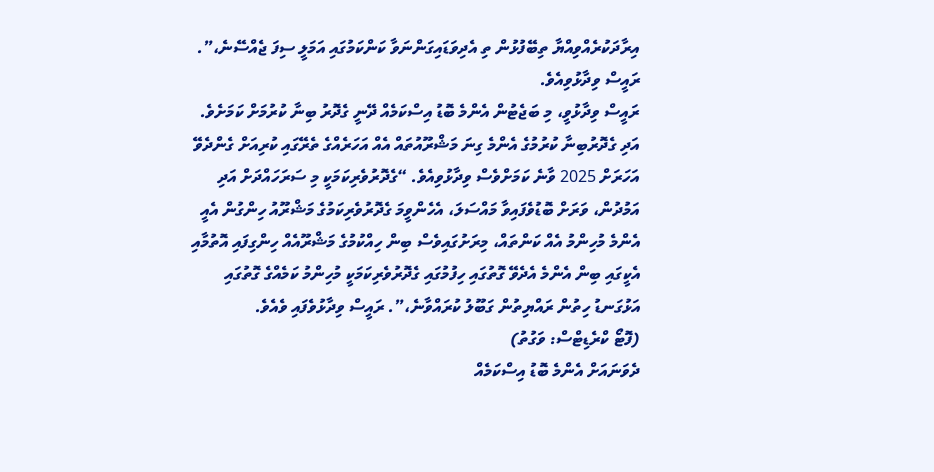އިރާދަކުރެއްވިއްޔާ ތިބޭފުޅުން ތި އެދިވަޑައިގަންނަވާ ކަންކަމުގައި އަމަލީ ސިފަ ޖެއްސޭނެ،”. ރައީސް ވިދާޅުވިއެވެ.
ރައީސް ވިދާޅުވީ، މި ބަޖެޓުން އެންމެ ބޮޑު އިސްކަމެއް ދޭނީ ގެދޮރު ބިނާ ކުރުމަށް ކަމަށެވެ. އަދި ގެދޮރުބިނާ ކުރުމުގެ އެންމެ ގިނަ މަޝްރޫއުތައް އެއް އަހަރެއްގެ ތެރޭގައި ކުރިއަށް ގެންދެވޭ އަހަރަށް 2025 ވާނެ ކަމަށްވެސް ވިދާޅުވިއެވެ. “ގެދޮރުވެރިކަމަކީ މި ސަރަހައްދަށް އަދި އަމުދުން، ވަރަށް ބޮޑުވެފައިވާ މައްސަލަ، އެހެންވީމަ ގެދޮރުވެރިކަމުގެ މަޝްރޫއު ހިންގުން އެއީ އެންމެ މުހިންމު އެއް ކަންތައް، މިރަށުގައިވެސް ބިން ހިއްކުމުގެ މަޝްރޫއެއް ހިންގިފައި އޮތުމާއި އެކީގައި ބިން އެންމެ އެދެވޭ ގޮތުގައި ހިފުމުގައި ގެދޮރުވެރިކަމަކީ މުހިންމު ކަމެއްގެ ގޮތުގައި އަޅުގަނޑު ހިތުން ރައްޔިތުން ގަބޫލު ކުރައްވާނެ،”. ރައީސް ވިދާޅުވެފައި ވެއެވެ.
(ފޮޓޯ ކްރެޑިޓްސް: ވަގުތު)
ދެވަނައަށް އެންމެ ބޮޑު އިސްކަމެއް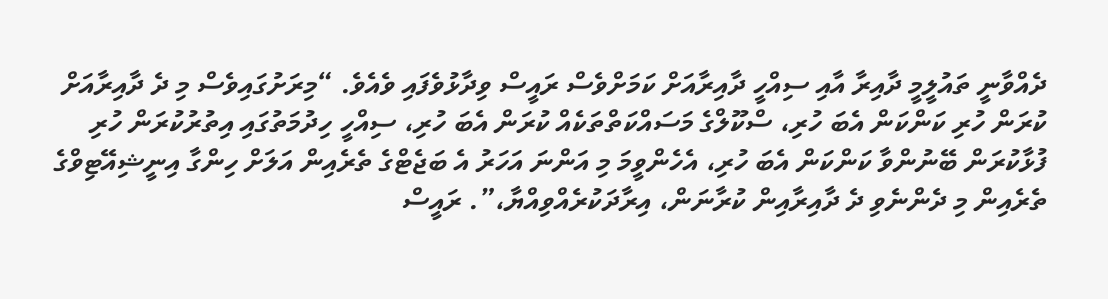ދެއްވާނީ ތައުލީމީ ދާއިރާ އާއި ސިއްހީ ދާއިރާއަށް ކަމަށްވެސް ރައީސް ވިދާޅުވެފައި ވެއެވެ. “މިރަށުގައިވެސް މި ދެ ދާއިރާއަށް ކުރަން ހުރި ކަންކަން އެބަ ހުރި، ސްކޫލްގެ މަސައްކަތްތަކެއް ކުރަން އެބަ ހުރި، ސިއްހީ ހިދުމަތުގައި އިތުރުކުރަން ހުރި ފުޅާކުރަން ބޭނުންވާ ކަންކަން އެބަ ހުރި، އެހެންވީމަ މި އަންނަ އަހަރު އެ ބަޖެޓްގެ ތެރެއިން އަލަށް ހިންގާ އިނީޝިއޭޓިވްގެ ތެރެއިން މި ދެންނެވި ދެ ދާއިރާއިން ކުރާނަން، އިރާދަކުރެއްވިއްޔާ،”. ރައީސް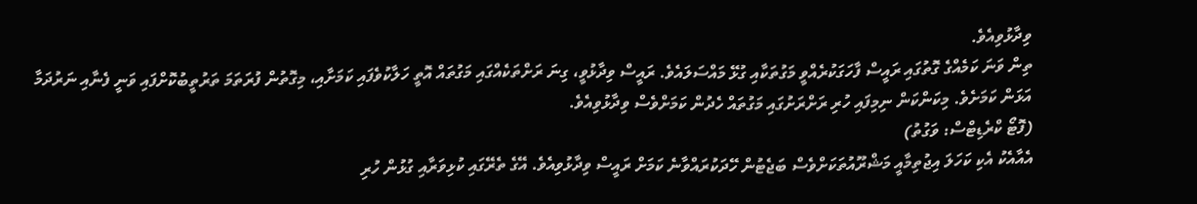ވިދާޅުވިއެވެ.
ތިން ވަނަ ކަމެއްގެ ގޮތުގައި ރައީސް ފާހަގަކުރެއްވީ މަގުތަކާއި ގުޅޭ މައްސަލައެވެ. ރައީސް ވިދާޅުވީ، ގިނަ ރަށްތަކެއްގައި މަގުތައް އޮތީ ހަލާކުވެފައި ކަމަށާއި، މިގޮތުން ފުރަތަމަ ތަރުތީބުކޮށްފައި ވަނީ ފެނާއި ނަރުދަމާ އަޅަން ކަމަށެވެ. މިކަންކަން ނިމިފައި ހުރި ރަށްރަށުގައި މަގުތައް ހެދުން ކަމަށްވެސް ވިދާޅުވިއެވެ.
(ފޮޓޯ ކްރެޑިޓްސް: ވަގުތު)
އެއާއެކު އެކި ކަހަލަ އިޖުތިމާއީ މަޝްރޫއުތަކަށްވެސް ބަޖެޓުން ހޭދަކުރައްވާނެ ކަމަށް ރައީސް ވިދާޅުވިއެވެ. އޭގެ ތެރޭގައި ކުޅިވަރާއި ގުޅުން ހުރި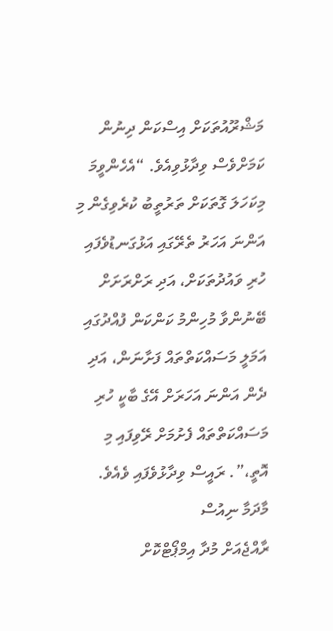މަޝްރޫއުތަކަށް އިސްކަން ދިނުން ކަމަށްވެސް ވިދާޅުވިއެވެ. “އެހެންވީމަ މިކަހަލަ ގޮތަކަށް ތަރުތީބު ކުރެވިގެން މި އަންނަ އަހަރު ތެރޭގައި އަޅުގަނޑުވެފައި ހުރި ވައުދުތަކަށް، އަދި ރަށްރަށަށް ބޭނުންވާ މުހިންމު ކަންކަން ފުއްދުގައި އަމަލީ މަސައްކަތްތައް ފަށާނަން، އަދި ދެން އަންނަ އަހަރަށް އޭގެ ބާކީ ހުރި މަސައްކަތްތައް ފެށުމަށް ރޭވިފައި މި އޮތީ،”. ރައީސް ވިދާޅުވެފައި ވެއެވެ.
މާދަމާ ނިއުސް
ރާއްޖެއަށް މުދާ އިމްޕޯޓްކޮށް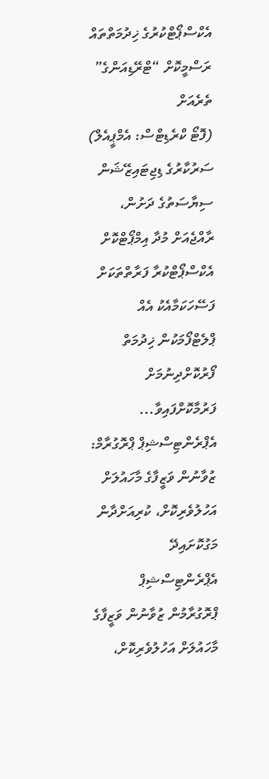އެކްސްޕޯޓްކުރުގެ ޚިދުމަތްތައް ރަސްމީކޮށް “ޓްރޭޑިއަންގެ” ތެރެއަށް
(ފޮޓޯ ކްރެޑިޓްސް: އެމްޕީއެލް) ސަރުކާރުގެ ޑިޖިޓައިޒޭޝަން ސިޔާސަތުގެ ދަށުން، ރާއްޖެއަށް މުދާ އިމްޕޯޓްކޮށް އެކްސްޕޯޓްކުރާ ފަރާތްތަކަށް ފަސޭހަކަމާއެކު އެއް ޕްލެޓްފޯމަކުން ޚިދުމަތް ފޯރުކޮށްދިނުމަށް ފަރުމާކޮށްފައިވާ...
އެޕްރެންޓިސްޝިޕް ޕްރޮގުރާމް: ޒުވާނުން ވަޒީފާގެ މާހައުލަށް އަހުލުވެރިކޮށް، ކުރިއަށްދާން މަގުކޮށައިދޭ
އެޕްރެންޓިސްޝިޕް ޕްރޮގުރާމުން ޒުވާނުން ވަޒީފާގެ މާހައުލަށް އަހުލުވެރިކޮށް،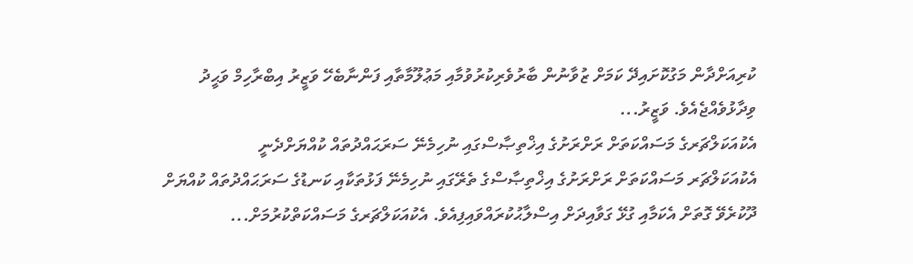ކުރިއަށްދާން މަގުކޮށައިދޭ ކަމަށް ޒުވާނުން ބާރުވެރިކުރުވުމާއި މަޢުލޫމާތާއި ފަންނާބެހޭ ވަޒީރު އިބްރާހިމް ވަޙީދު ވިދާޅުވެއްޖެއެވެ. ވަޒީރު...
އެކުއަކަލްޗަރގެ މަސައްކަތަށް ރަށްރަށުގެ އިޚްތިޞާސްގައި ނުހިމެނޭ ސަރަޙައްދުތައް ކުއްޔަށްދެނީ
އެކުއަކަލްޗަރ މަސައްކަތަށް ރަށްރަށުގެ އިޚްތިޞާސްގެ ތެރޭގައި ނުހިމެނޭ ފަޅުތަކާއި ކަނޑުގެ ސަރަޙައްދުތައް ކުއްޔަށް ދޫކުރެވޭ ގޮތަށް އެކަމާއި ގުޅޭ ގަވާއިދަށް އިސްލާޙުކުރައްވައިފިއެވެ. އެކުއަކަލްޗަރގެ މަސައްކަތްކުރުމަށް...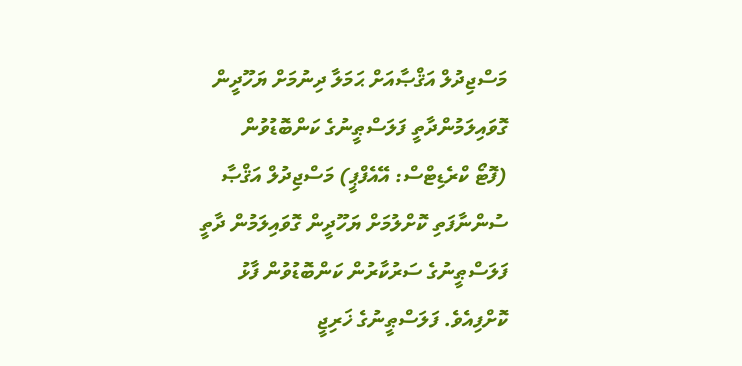މަސްޖިދުލް އަޤްޞާއަށް ޙަމަލާ ދިނުމަށް ޔަހޫދީން ގޮވައިލަމުންދާތީ ފަލަސްޠީނުގެ ކަންބޮޑުވުން
(ފޮޓޯ ކްރެޑިޓްސް: އޭއެފްޕީ) މަސްޖިދުލް އަޤްޞާ ސުންނާފަތި ކޮށްލުމަށް ޔަހޫދީން ގޮވައިލަމުން ދާތީ ފަލަސްޠީނުގެ ސަރުކާރުން ކަންބޮޑުވުން ފާޅު ކޮށްފިއެވެ. ފަލަސްޠީނުގެ ޚަރިޖީ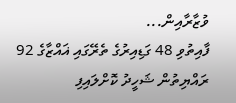ވުޒާރާއިން...
ފާއިތުވި 48 ގަޑިއިރުގެ ތެރޭގައި ޣައްޒާގެ 92 ރައްޔިތުން ޝަހީދު ކޮށްލައިފި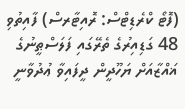(ފޮޓޯ ކްރެޑިޓްސް: ރޮއިޓާރސް) ފާއިތުވި 48 ގަޑިއިރުގެ ތެރޭގައި ފަލަސްޠީނުގެ ޣައްޒާއަށް ޔަހޫދީން ދީފައިވާ ޢުދުވާނީ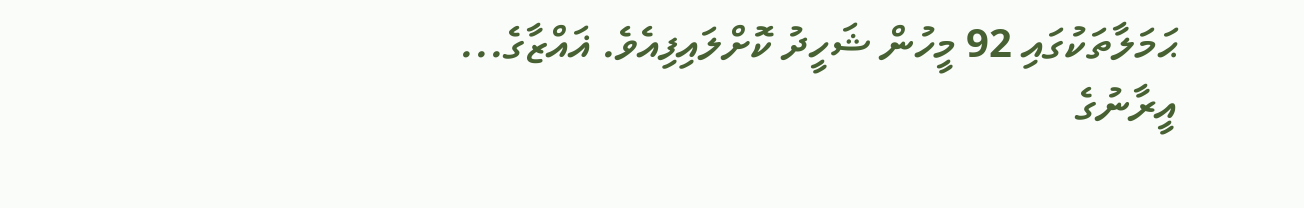ޙަމަލާތަކުގައި 92 މީހުން ޝަހީދު ކޮށްލައިފިއެވެ. ޣައްޒާގެ...
އީރާނުގެ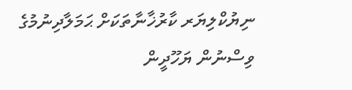ނިޔުކްލިޔަރ ކާރުޚާނާތަކަށް ޙަމަލާދިނުމުގެ ވިސްނުން ޔަހޫދީން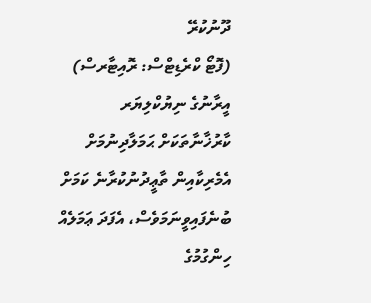ދޫނުކުރޭ
(ފޮޓޯ ކްރެޑިޓްސް: ރޮއިޓާރސް) އީރާނުގެ ނިޔުކްލިޔަރ ކާރުޚާނާތަކަށް ޙަމަލާދިނުމަށް އެމެރިކާއިން ތާޢީދުނުކުރާނެ ކަމަށް ބުނެފައިވީނަމަވެސް، އެފަދަ ޢަމަލެއް ހިންގުމުގެ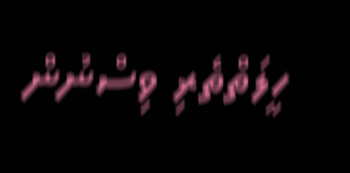ހީލަތްތެރި ވިސްނުން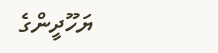ޔަހޫދީންގެ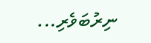ނިރުބަވެރި...